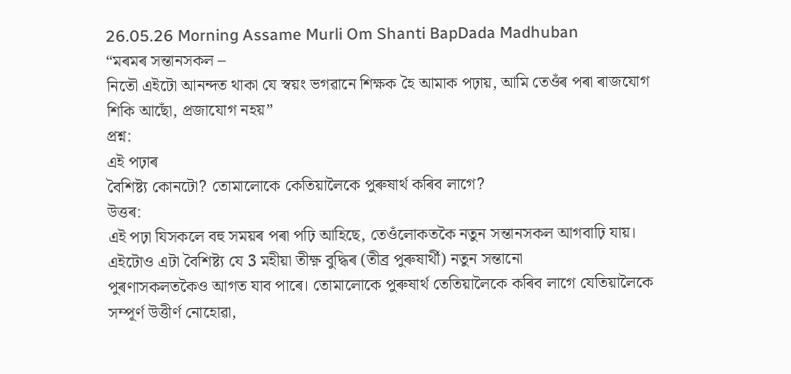26.05.26 Morning Assame Murli Om Shanti BapDada Madhuban
“মৰমৰ সন্তানসকল –
নিতৌ এইটো আনন্দত থাকা যে স্বয়ং ভগৱানে শিক্ষক হৈ আমাক পঢ়ায়, আমি তেওঁৰ পৰা ৰাজযোগ
শিকি আছোঁ, প্ৰজাযোগ নহয়”
প্ৰশ্ন:
এই পঢ়াৰ
বৈশিষ্ট্য কোনটো? তোমালোকে কেতিয়ালৈকে পুৰুষাৰ্থ কৰিব লাগে?
উত্তৰ:
এই পঢ়া যিসকলে বহু সময়ৰ পৰা পঢ়ি আহিছে, তেওঁলোকতকৈ নতুন সন্তানসকল আগবাঢ়ি যায়।
এইটোও এটা বৈশিষ্ট্য যে 3 মহীয়া তীক্ষ্ণ বুদ্ধিৰ (তীব্ৰ পুৰুষাৰ্থী) নতুন সন্তানো
পুৰণাসকলতকৈও আগত যাব পাৰে। তোমালোকে পুৰুষাৰ্থ তেতিয়ালৈকে কৰিব লাগে যেতিয়ালৈকে
সম্পূৰ্ণ উত্তীৰ্ণ নোহোৱা,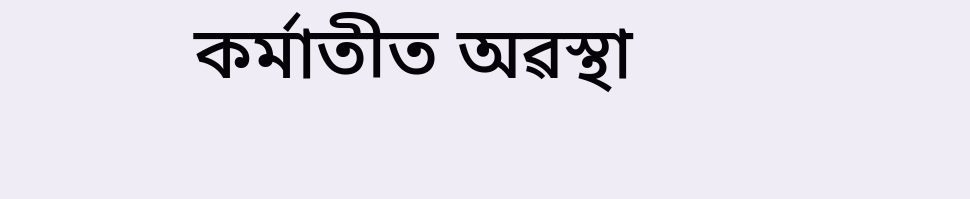কৰ্মাতীত অৱস্থা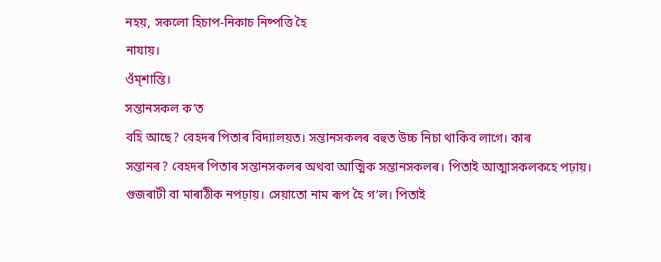নহয়, সকলো হিচাপ-নিকাচ নিষ্পত্তি হৈ
নাযায়।
ওঁম্শান্তি।
সন্তানসকল ক’ত
বহি আছে? বেহদৰ পিতাৰ বিদ্যালয়ত। সন্তানসকলৰ বহুত উচ্চ নিচা থাকিব লাগে। কাৰ
সন্তানৰ? বেহদৰ পিতাৰ সন্তানসকলৰ অথবা আত্মিক সন্তানসকলৰ। পিতাই আত্মাসকলকহে পঢ়ায়।
গুজৰাটী বা মাৰাঠীক নপঢ়ায়। সেয়াতো নাম ৰূপ হৈ গ’ল। পিতাই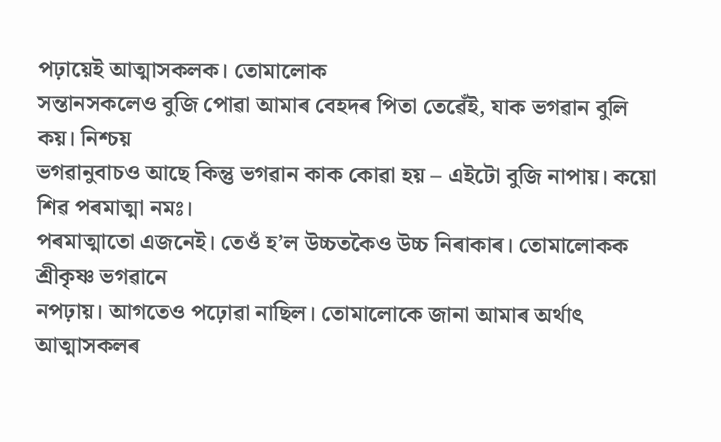পঢ়ায়েই আত্মাসকলক। তোমালোক
সন্তানসকলেও বুজি পোৱা আমাৰ বেহদৰ পিতা তেৱেঁই, যাক ভগৱান বুলি কয়। নিশ্চয়
ভগৱানুবাচও আছে কিন্তু ভগৱান কাক কোৱা হয় – এইটো বুজি নাপায়। কয়ো শিৱ পৰমাত্মা নমঃ।
পৰমাত্মাতো এজনেই। তেওঁ হ’ল উচ্চতকৈও উচ্চ নিৰাকাৰ। তোমালোকক শ্ৰীকৃষ্ণ ভগৱানে
নপঢ়ায়। আগতেও পঢ়োৱা নাছিল। তোমালোকে জানা আমাৰ অৰ্থাৎ আত্মাসকলৰ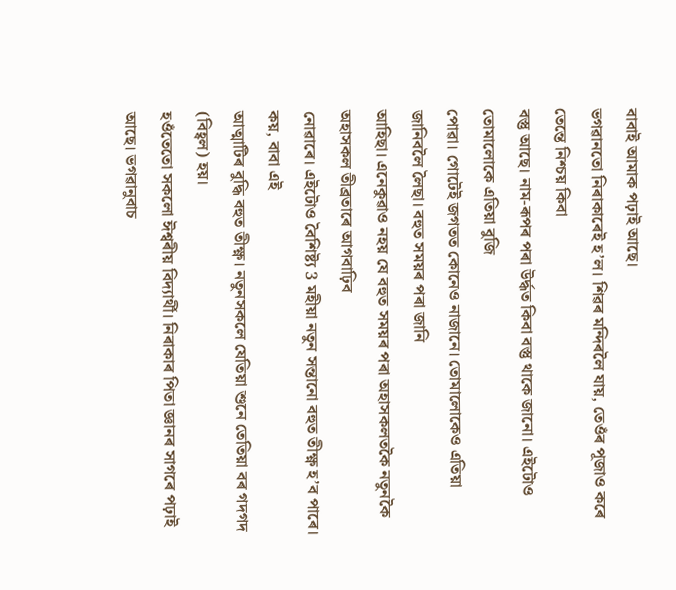বাবাই আমাক পঢ়াই আছে।
ভগৱানতো নিৰাকাৰেই হ’ল। শিৱৰ মন্দিৰলৈ যায়, তেওঁৰ পূজাও কৰে তেন্তে নিশ্চয় কিবা
বস্তু আছে। নাম-ৰূপৰ পৰা উৰ্দ্ধত কিবা বস্তু থাকে জানো। এইটোও তোমালোকে এতিয়া বুজি
পোৱা। গোটেই জগতত কোনেও নাজানে। তোমালোকেও এতিয়া জানিবলৈ লৈছা। বহুত সময়ৰ পৰা জানি
আহিছা। এনেকুৱাও নহয় যে বহুত সময়ৰ পৰা অহাসকলতকৈ নতুনকৈ অহাসকল তীব্ৰতাৰে আগবাঢ়িব
নোৱাৰে। এইটোও বৈশিষ্ট্য 3 মহীয়া নতুন সন্তানো বহুত তীক্ষ্ণ হ’ব পাৰে। কয়, বাবা এই
আত্মাটিৰ বুদ্ধি বহুত তীক্ষ্ণ। নতুনসকলে যেতিয়া শুনে তেতিয়া বৰ গদগদ (বিহ্বল) হয়।
হওঁতেতো সকলো ঈশ্বৰীয় বিদ্যাৰ্থী। নিৰাকাৰ পিতা জ্ঞানৰ সাগৰে পঢ়াই আছে। ভগৱানুবাচ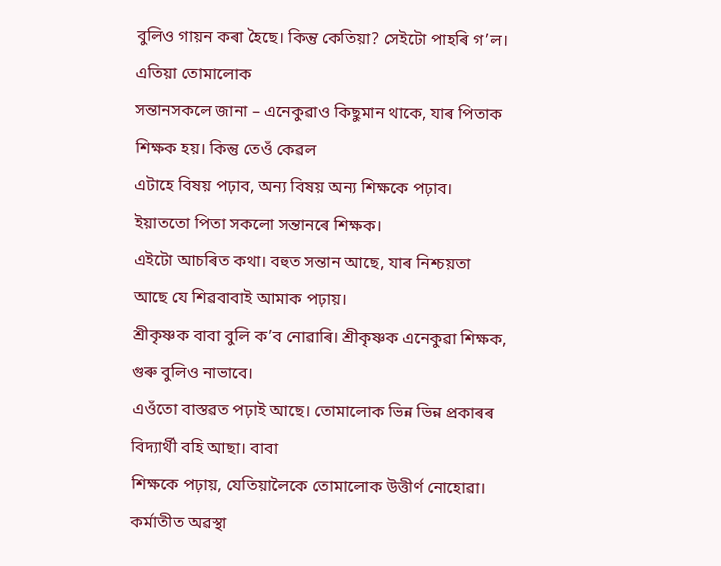বুলিও গায়ন কৰা হৈছে। কিন্তু কেতিয়া? সেইটো পাহৰি গ’ল।
এতিয়া তোমালোক
সন্তানসকলে জানা – এনেকুৱাও কিছুমান থাকে, যাৰ পিতাক শিক্ষক হয়। কিন্তু তেওঁ কেৱল
এটাহে বিষয় পঢ়াব, অন্য বিষয় অন্য শিক্ষকে পঢ়াব। ইয়াততো পিতা সকলো সন্তানৰে শিক্ষক।
এইটো আচৰিত কথা। বহুত সন্তান আছে, যাৰ নিশ্চয়তা আছে যে শিৱবাবাই আমাক পঢ়ায়।
শ্ৰীকৃষ্ণক বাবা বুলি ক’ব নোৱাৰি। শ্ৰীকৃষ্ণক এনেকুৱা শিক্ষক, গুৰু বুলিও নাভাবে।
এওঁতো বাস্তৱত পঢ়াই আছে। তোমালোক ভিন্ন ভিন্ন প্ৰকাৰৰ বিদ্যাৰ্থী বহি আছা। বাবা
শিক্ষকে পঢ়ায়, যেতিয়ালৈকে তোমালোক উত্তীৰ্ণ নোহোৱা। কৰ্মাতীত অৱস্থা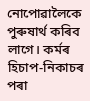নোপোৱালৈকে
পুৰুষাৰ্থ কৰিব লাগে। কৰ্মৰ হিচাপ-নিকাচৰ পৰা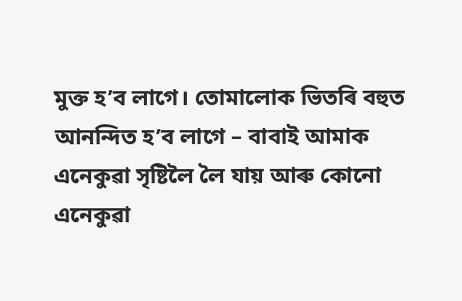মুক্ত হ’ব লাগে। তোমালোক ভিতৰি বহুত
আনন্দিত হ’ব লাগে – বাবাই আমাক এনেকুৱা সৃষ্টিলৈ লৈ যায় আৰু কোনো এনেকুৱা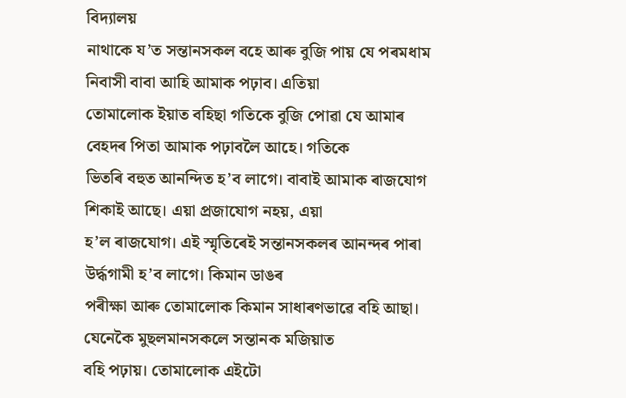বিদ্যালয়
নাথাকে য’ত সন্তানসকল বহে আৰু বুজি পায় যে পৰমধাম নিবাসী বাবা আহি আমাক পঢ়াব। এতিয়া
তোমালোক ইয়াত বহিছা গতিকে বুজি পোৱা যে আমাৰ বেহদৰ পিতা আমাক পঢ়াবলৈ আহে। গতিকে
ভিতৰি বহুত আনন্দিত হ’ব লাগে। বাবাই আমাক ৰাজযোগ শিকাই আছে। এয়া প্ৰজাযোগ নহয়, এয়া
হ’ল ৰাজযোগ। এই স্মৃতিৰেই সন্তানসকলৰ আনন্দৰ পাৰা উৰ্দ্ধগামী হ’ব লাগে। কিমান ডাঙৰ
পৰীক্ষা আৰু তোমালোক কিমান সাধাৰণভাৱে বহি আছা। যেনেকৈ মুছলমানসকলে সন্তানক মজিয়াত
বহি পঢ়ায়। তোমালোক এইটো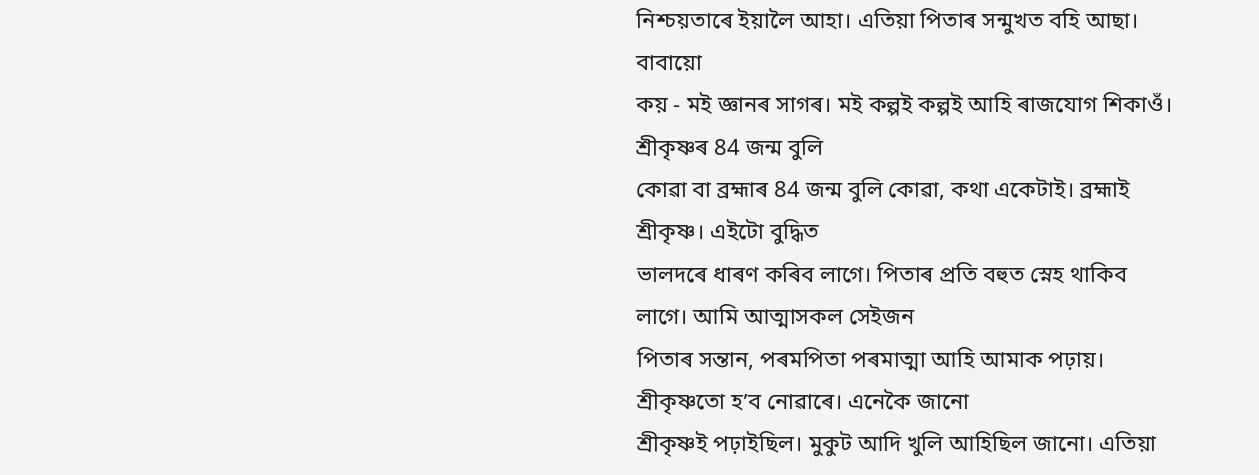নিশ্চয়তাৰে ইয়ালৈ আহা। এতিয়া পিতাৰ সন্মুখত বহি আছা। বাবায়ো
কয় - মই জ্ঞানৰ সাগৰ। মই কল্পই কল্পই আহি ৰাজযোগ শিকাওঁ। শ্ৰীকৃষ্ণৰ 84 জন্ম বুলি
কোৱা বা ব্ৰহ্মাৰ 84 জন্ম বুলি কোৱা, কথা একেটাই। ব্ৰহ্মাই শ্ৰীকৃষ্ণ। এইটো বুদ্ধিত
ভালদৰে ধাৰণ কৰিব লাগে। পিতাৰ প্ৰতি বহুত স্নেহ থাকিব লাগে। আমি আত্মাসকল সেইজন
পিতাৰ সন্তান, পৰমপিতা পৰমাত্মা আহি আমাক পঢ়ায়। শ্ৰীকৃষ্ণতো হ’ব নোৱাৰে। এনেকৈ জানো
শ্ৰীকৃষ্ণই পঢ়াইছিল। মুকুট আদি খুলি আহিছিল জানো। এতিয়া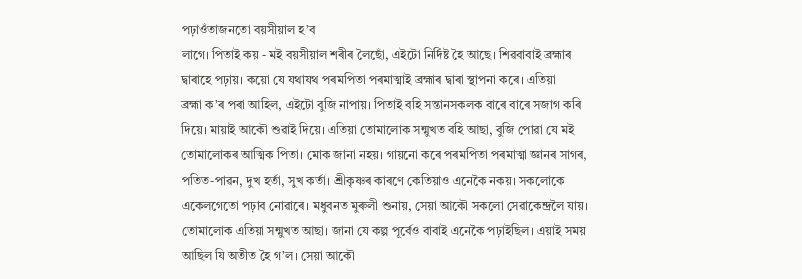পঢ়াওঁতাজনতো বয়সীয়াল হ’ব
লাগে। পিতাই কয় - মই বয়সীয়াল শৰীৰ লৈছোঁ, এইটো নিৰ্দিষ্ট হৈ আছে। শিৱবাবাই ব্ৰহ্মাৰ
দ্বাৰাহে পঢ়ায়। কয়ো যে যথাযথ পৰমপিতা পৰমাত্মাই ব্ৰহ্মাৰ দ্বাৰা স্থাপনা কৰে। এতিয়া
ব্ৰহ্মা ক’ৰ পৰা আহিল, এইটো বুজি নাপায়। পিতাই বহি সন্তানসকলক বাৰে বাৰে সজাগ কৰি
দিয়ে। মায়াই আকৌ শুৱাই দিয়ে। এতিয়া তোমালোক সন্মুখত বহি আছা, বুজি পোৱা যে মই
তোমালোকৰ আত্মিক পিতা। মোক জানা নহয়। গায়নো কৰে পৰমপিতা পৰমাত্মা জ্ঞানৰ সাগৰ,
পতিত-পাৱন, দুখ হৰ্তা, সুখ কৰ্তা। শ্ৰীকৃষ্ণৰ কাৰণে কেতিয়াও এনেকৈ নকয়। সকলোকে
একেলগেতো পঢ়াব নোৱাৰে। মধুবনত মুৰুলী শুনায়, সেয়া আকৌ সকলো সেৱাকেন্দ্ৰলৈ যায়।
তোমালোক এতিয়া সন্মুখত আছা। জানা যে কল্প পূৰ্বেও বাবাই এনেকৈ পঢ়াইছিল। এয়াই সময়
আছিল যি অতীত হৈ গ’ল। সেয়া আকৌ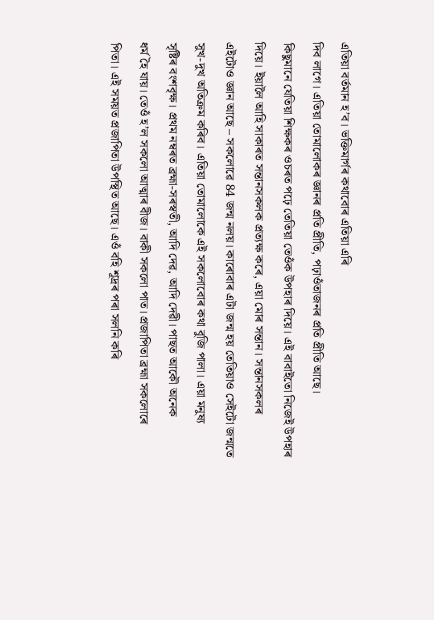এতিয়া বৰ্তমান হ’ব। ভক্তিমাৰ্গৰ কথাবোৰ এতিয়া এৰি
দিব লাগে। এতিয়া তোমালোকৰ জ্ঞানৰ প্ৰতি প্ৰীতি, পঢ়াওঁতাজনৰ প্ৰতি প্ৰীতি আছে।
কিছুমানে যেতিয়া শিক্ষকৰ ওচৰত পঢ়ে তেতিয়া তেওঁক উপহাৰ দিয়ে। এই বাবাইতো নিজেই উপহাৰ
দিয়ে। ইয়ালৈ আহি সাকাৰত সন্তানসকলক প্ৰত্যক্ষ কৰে, এয়া মোৰ সন্তান। সন্তানসকলৰ
এইটোও জ্ঞান আছে – সকলোৱে 84 জন্ম নলয়। কাৰোবাৰ এটা জন্ম হয় তেতিয়াও সেইটো জন্মতে
সুখ-দুখ অতিক্ৰম কৰিব। এতিয়া তোমালোকে এই সকলোবোৰ কথা বুজি পালা। এয়া মনুষ্য
সৃষ্টিৰ বংশবৃক্ষ। প্ৰথম নম্বৰত ব্ৰহ্মা-সৰস্বতী, আদি দেৱ, আদি দেৱী। পাছত আকৌ অনেক
ধৰ্ম হৈ যায়। তেওঁ হ’ল সকলো আত্মাৰ বীজ। বাকী সকলো পাত। প্ৰজাপিতা ব্ৰহ্মা সকলোৰে
পিতা। এই সময়ত প্ৰজাপিতা উপস্থিত আছে। এওঁ বহি শূদ্ৰৰ পৰা সলনি কৰি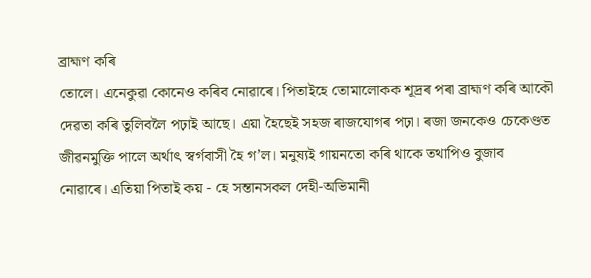ব্ৰাহ্মণ কৰি
তোলে। এনেকুৱা কোনেও কৰিব নোৱাৰে। পিতাইহে তোমালোকক শূদ্ৰৰ পৰা ব্ৰাহ্মণ কৰি আকৌ
দেৱতা কৰি তুলিবলৈ পঢ়াই আছে। এয়া হৈছেই সহজ ৰাজযোগৰ পঢ়া। ৰজা জনকেও চেকেণ্ডত
জীৱনমুক্তি পালে অৰ্থাৎ স্বৰ্গবাসী হৈ গ’ল। মনুষ্যই গায়নতো কৰি থাকে তথাপিও বুজাব
নোৱাৰে। এতিয়া পিতাই কয় - হে সন্তানসকল দেহী-অভিমানী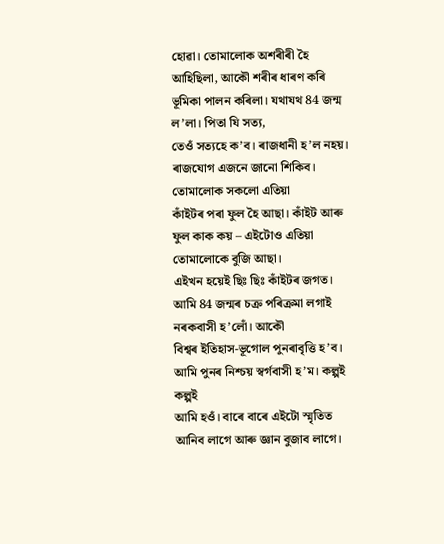হোৱা। তোমালোক অশৰীৰী হৈ
আহিছিলা, আকৌ শৰীৰ ধাৰণ কৰি ভূমিকা পালন কৰিলা। যথাযথ 84 জন্ম ল’লা। পিতা যি সত্য,
তেওঁ সত্যহে ক’ব। ৰাজধানী হ’ল নহয়। ৰাজযোগ এজনে জানো শিকিব। তোমালোক সকলো এতিয়া
কাঁইটৰ পৰা ফুল হৈ আছা। কাঁইট আৰু ফুল কাক কয় – এইটোও এতিয়া তোমালোকে বুজি আছা।
এইখন হয়েই ছিঃ ছিঃ কাঁইটৰ জগত। আমি 84 জন্মৰ চক্ৰ পৰিক্ৰমা লগাই নৰকবাসী হ’লোঁ। আকৌ
বিশ্বৰ ইতিহাস-ভূগোল পুনৰাবৃত্তি হ’ব। আমি পুনৰ নিশ্চয় স্বৰ্গবাসী হ’ম। কল্পই কল্পই
আমি হওঁ। বাৰে বাৰে এইটো স্মৃতিত আনিব লাগে আৰু জ্ঞান বুজাব লাগে।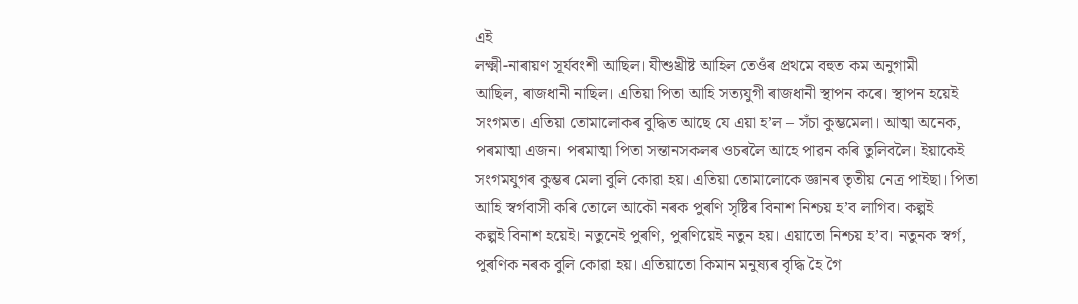এই
লক্ষ্মী-নাৰায়ণ সূৰ্যবংশী আছিল। যীশুখ্ৰীষ্ট আহিল তেওঁৰ প্ৰথমে বহুত কম অনুগামী
আছিল, ৰাজধানী নাছিল। এতিয়া পিতা আহি সত্যযুগী ৰাজধানী স্থাপন কৰে। স্থাপন হয়েই
সংগমত। এতিয়া তোমালোকৰ বুদ্ধিত আছে যে এয়া হ’ল – সঁচা কুম্ভমেলা। আত্মা অনেক,
পৰমাত্মা এজন। পৰমাত্মা পিতা সন্তানসকলৰ ওচৰলৈ আহে পাৱন কৰি তুলিবলৈ। ইয়াকেই
সংগমযুগৰ কুম্ভৰ মেলা বুলি কোৱা হয়। এতিয়া তোমালোকে জ্ঞানৰ তৃতীয় নেত্ৰ পাইছা। পিতা
আহি স্বৰ্গবাসী কৰি তোলে আকৌ নৰক পুৰণি সৃষ্টিৰ বিনাশ নিশ্চয় হ’ব লাগিব। কল্পই
কল্পই বিনাশ হয়েই। নতুনেই পুৰণি, পুৰণিয়েই নতুন হয়। এয়াতো নিশ্চয় হ’ব। নতুনক স্বৰ্গ,
পুৰণিক নৰক বুলি কোৱা হয়। এতিয়াতো কিমান মনুষ্যৰ বৃদ্ধি হৈ গৈ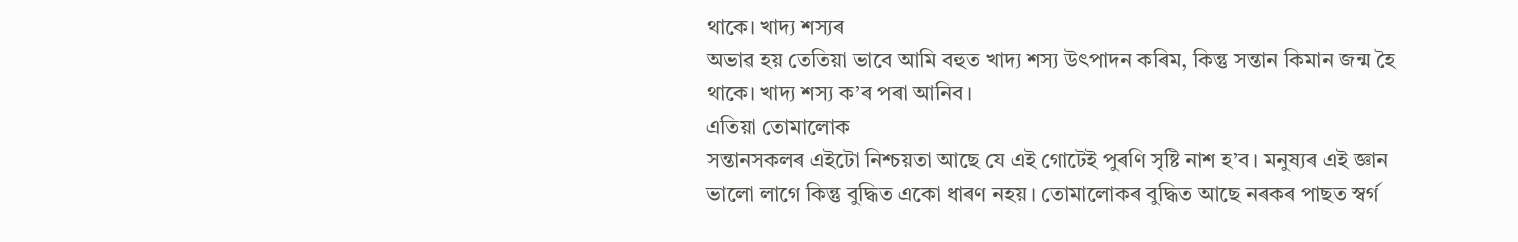থাকে। খাদ্য শস্যৰ
অভাৱ হয় তেতিয়া ভাবে আমি বহুত খাদ্য শস্য উৎপাদন কৰিম, কিন্তু সন্তান কিমান জন্ম হৈ
থাকে। খাদ্য শস্য ক’ৰ পৰা আনিব।
এতিয়া তোমালোক
সন্তানসকলৰ এইটো নিশ্চয়তা আছে যে এই গোটেই পুৰণি সৃষ্টি নাশ হ’ব। মনুষ্যৰ এই জ্ঞান
ভালো লাগে কিন্তু বুদ্ধিত একো ধাৰণ নহয়। তোমালোকৰ বুদ্ধিত আছে নৰকৰ পাছত স্বৰ্গ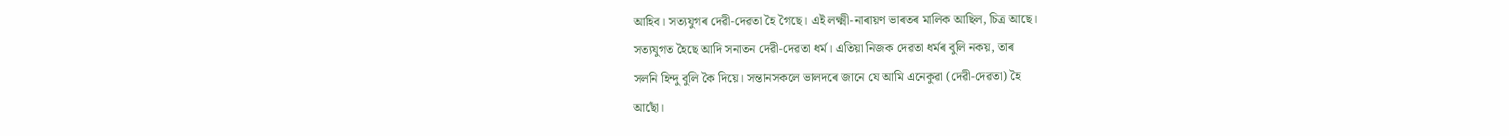আহিব। সত্যযুগৰ দেৱী-দেৱতা হৈ গৈছে। এই লক্ষ্মী-নাৰায়ণ ভাৰতৰ মালিক আছিল, চিত্ৰ আছে।
সত্যযুগত হৈছে আদি সনাতন দেৱী-দেৱতা ধৰ্ম। এতিয়া নিজক দেৱতা ধৰ্মৰ বুলি নকয়, তাৰ
সলনি হিন্দু বুলি কৈ দিয়ে। সন্তানসকলে ভালদৰে জানে যে আমি এনেকুৱা (দেৱী-দেৱতা) হৈ
আছোঁ।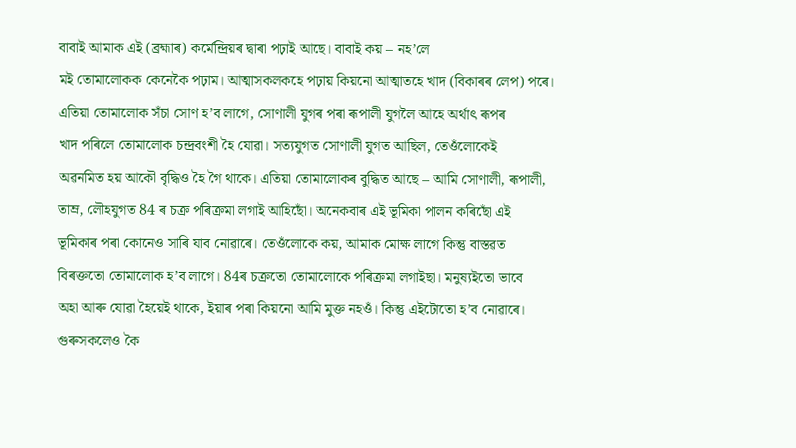বাবাই আমাক এই (ব্ৰহ্মাৰ) কৰ্মেন্দ্ৰিয়ৰ দ্বাৰা পঢ়াই আছে। বাবাই কয় – নহ’লে
মই তোমালোকক কেনেকৈ পঢ়াম। আত্মাসকলকহে পঢ়ায় কিয়নো আত্মাতহে খাদ (বিকাৰৰ লেপ) পৰে।
এতিয়া তোমালোক সঁচা সোণ হ’ব লাগে, সোণালী যুগৰ পৰা ৰূপালী যুগলৈ আহে অৰ্থাৎ ৰূপৰ
খাদ পৰিলে তোমালোক চন্দ্ৰবংশী হৈ যোৱা। সত্যযুগত সোণালী যুগত আছিল, তেওঁলোকেই
অৱনমিত হয় আকৌ বৃদ্ধিও হৈ গৈ থাকে। এতিয়া তোমালোকৰ বুদ্ধিত আছে – আমি সোণালী, ৰূপালী,
তাম্ৰ, লৌহযুগত 84 ৰ চক্ৰ পৰিক্ৰমা লগাই আহিছোঁ। অনেকবাৰ এই ভূমিকা পালন কৰিছোঁ এই
ভূমিকাৰ পৰা কোনেও সাৰি যাব নোৱাৰে। তেওঁলোকে কয়, আমাক মোক্ষ লাগে কিন্তু বাস্তৱত
বিৰক্ততো তোমালোক হ’ব লাগে। 84ৰ চক্ৰতো তোমালোকে পৰিক্ৰমা লগাইছা। মনুষ্যইতো ভাবে
অহা আৰু যোৱা হৈয়েই থাকে, ইয়াৰ পৰা কিয়নো আমি মুক্ত নহওঁ। কিন্তু এইটোতো হ’ব নোৱাৰে।
গুৰুসকলেও কৈ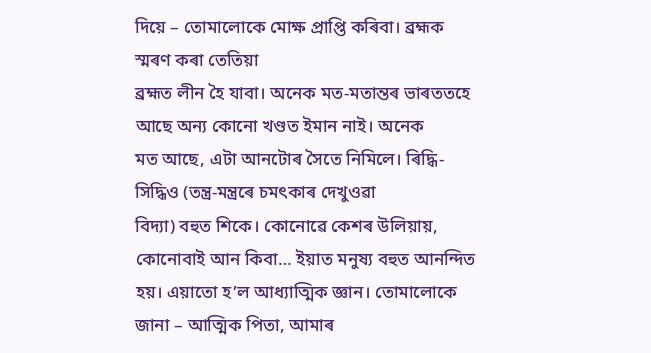দিয়ে – তোমালোকে মোক্ষ প্ৰাপ্তি কৰিবা। ব্ৰহ্মক স্মৰণ কৰা তেতিয়া
ব্ৰহ্মত লীন হৈ যাবা। অনেক মত-মতান্তৰ ভাৰততহে আছে অন্য কোনো খণ্ডত ইমান নাই। অনেক
মত আছে, এটা আনটোৰ সৈতে নিমিলে। ৰিদ্ধি-সিদ্ধিও (তন্ত্ৰ-মন্ত্ৰৰে চমৎকাৰ দেখুওৱা
বিদ্যা) বহুত শিকে। কোনোৱে কেশৰ উলিয়ায়, কোনোবাই আন কিবা… ইয়াত মনুষ্য বহুত আনন্দিত
হয়। এয়াতো হ’ল আধ্যাত্মিক জ্ঞান। তোমালোকে জানা – আত্মিক পিতা, আমাৰ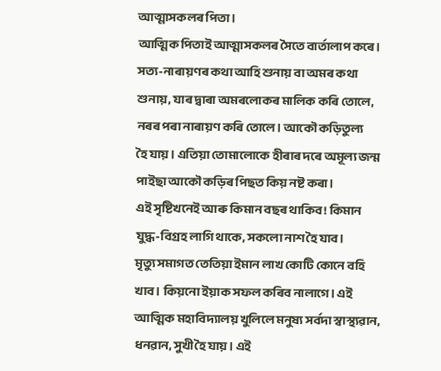আত্মাসকলৰ পিতা।
আত্মিক পিতাই আত্মাসকলৰ সৈতে বাৰ্তালাপ কৰে। সত্য-নাৰায়ণৰ কথা আহি শুনায় বা অমৰ কথা
শুনায়, যাৰ দ্বাৰা অমৰলোকৰ মালিক কৰি তোলে, নৰৰ পৰা নাৰায়ণ কৰি তোলে। আকৌ কড়িতুল্য
হৈ যায়। এতিয়া তোমালোকে হীৰাৰ দৰে অমূল্য জন্ম পাইছা আকৌ কড়িৰ পিছত কিয় নষ্ট কৰা।
এই সৃষ্টিখনেই আৰু কিমান বছৰ থাকিব! কিমান যুদ্ধ-বিগ্ৰহ লাগি থাকে, সকলো নাশ হৈ যাব।
মৃত্যু সমাগত তেতিয়া ইমান লাখ কোটি কোনে বহি খাব। কিয়নো ইয়াক সফল কৰিব নালাগে। এই
আত্মিক মহাবিদ্যালয় খুলিলে মনুষ্য সৰ্বদা স্বাস্থ্যৱান, ধনৱান, সুখী হৈ যায়। এই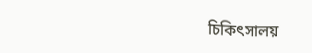চিকিৎসালয়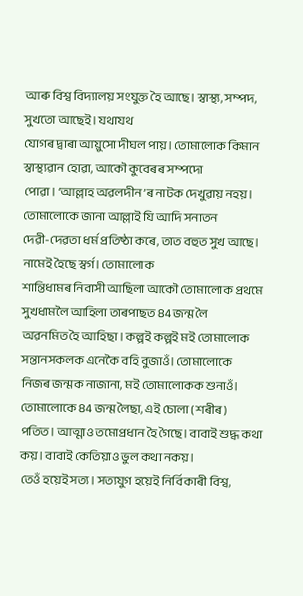আৰু বিশ্ব বিদ্যালয় সংযুক্ত হৈ আছে। স্বাস্থ্য, সম্পদ, সুখতো আছেই। যথাযথ
যোগৰ দ্বাৰা আয়ুসো দীঘল পায়। তোমালোক কিমান স্বাস্থ্যৱান হোৱা, আকৌ কুবেৰৰ সম্পদো
পোৱা। ‘আল্লাহ অৱলদীন’ৰ নাটক দেখুৱায় নহয়। তোমালোকে জানা আল্লাই যি আদি সনাতন
দেৱী-দেৱতা ধৰ্ম প্ৰতিষ্ঠা কৰে, তাত বহুত সুখ আছে। নামেই হৈছে স্বৰ্গ। তোমালোক
শান্তিধামৰ নিবাসী আছিলা আকৌ তোমালোক প্ৰথমে সুখধামলৈ আহিলা তাৰপাছত 84 জন্ম লৈ
অৱনমিত হৈ আহিছা। কল্পই কল্পই মই তোমালোক সন্তানসকলক এনেকৈ বহি বুজাওঁ। তোমালোকে
নিজৰ জন্মক নাজানা, মই তোমালোকক শুনাওঁ। তোমালোকে 84 জন্ম লৈছা, এই চোলা (শৰীৰ)
পতিত। আত্মাও তমোপ্ৰধান হৈ গৈছে। বাবাই শুদ্ধ কথা কয়। বাবাই কেতিয়াও ভুল কথা নকয়।
তেওঁ হয়েই সত্য। সত্যযুগ হয়েই নিৰ্বিকাৰী বিশ্ব,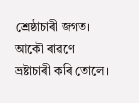শ্ৰেষ্ঠাচাৰী জগত। আকৌ ৰাৱণে
ভ্ৰষ্টাচাৰী কৰি তোলে।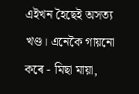এইখন হৈছেই অসত্য খণ্ড। এনেকৈ গায়নো কৰে - মিছা মায়া,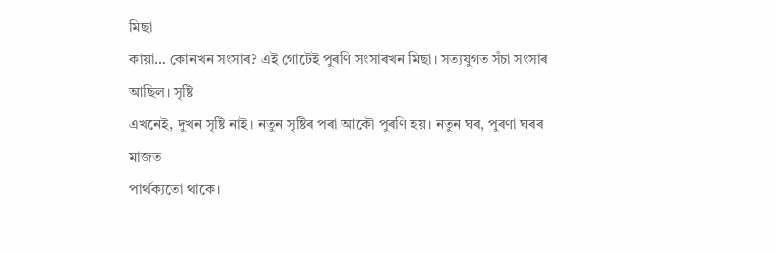মিছা
কায়া… কোনখন সংসাৰ? এই গোটেই পুৰণি সংসাৰখন মিছা। সত্যযুগত সঁচা সংসাৰ আছিল। সৃষ্টি
এখনেই, দুখন সৃষ্টি নাই। নতুন সৃষ্টিৰ পৰা আকৌ পুৰণি হয়। নতুন ঘৰ, পুৰণা ঘৰৰ মাজত
পাৰ্থক্যতো থাকে।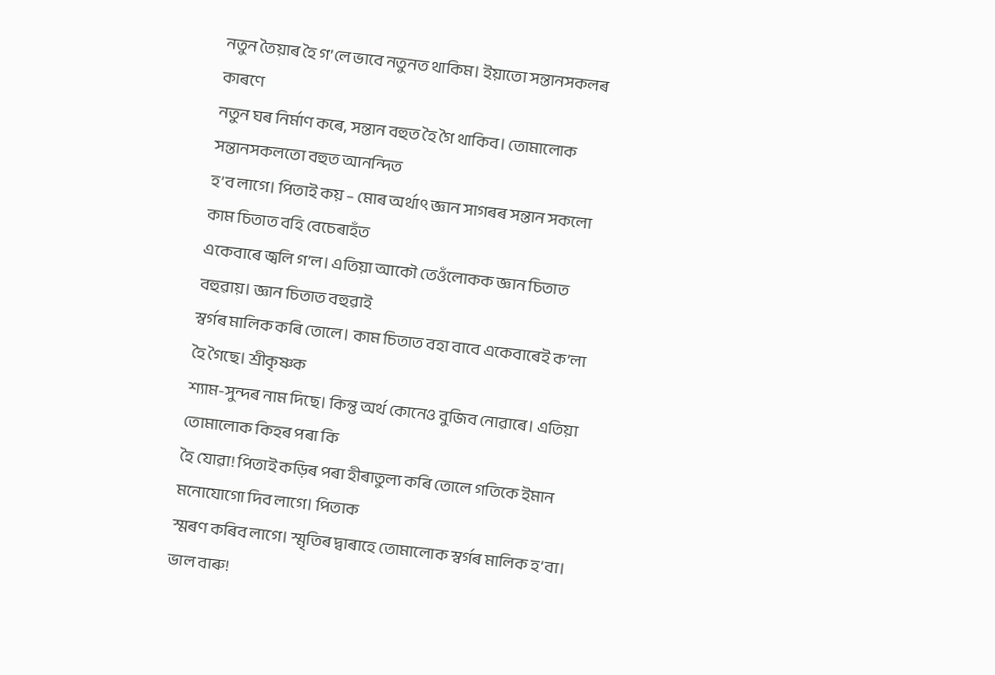নতুন তৈয়াৰ হৈ গ’লে ভাবে নতুনত থাকিম। ইয়াতো সন্তানসকলৰ কাৰণে
নতুন ঘৰ নিৰ্মাণ কৰে, সন্তান বহুত হৈ গৈ থাকিব। তোমালোক সন্তানসকলতো বহুত আনন্দিত
হ’ব লাগে। পিতাই কয় – মোৰ অৰ্থাৎ জ্ঞান সাগৰৰ সন্তান সকলো কাম চিতাত বহি বেচেৰাহঁত
একেবাৰে জ্বলি গ’ল। এতিয়া আকৌ তেওঁলোকক জ্ঞান চিতাত বহুৱায়। জ্ঞান চিতাত বহুৱাই
স্বৰ্গৰ মালিক কৰি তোলে। কাম চিতাত বহা বাবে একেবাৰেই ক’লা হৈ গৈছে। শ্ৰীকৃষ্ণক
শ্যাম-সুন্দৰ নাম দিছে। কিন্তু অৰ্থ কোনেও বুজিব নোৱাৰে। এতিয়া তোমালোক কিহৰ পৰা কি
হৈ যোৱা! পিতাই কড়িৰ পৰা হীৰাতুল্য কৰি তোলে গতিকে ইমান মনোযোগো দিব লাগে। পিতাক
স্মৰণ কৰিব লাগে। স্মৃতিৰ দ্বাৰাহে তোমালোক স্বৰ্গৰ মালিক হ’বা। ভাল বাৰু!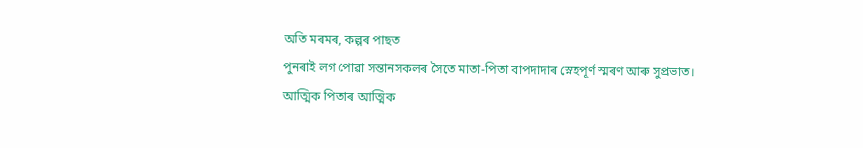অতি মৰমৰ, কল্পৰ পাছত
পুনৰাই লগ পোৱা সন্তানসকলৰ সৈতে মাতা-পিতা বাপদাদাৰ স্নেহপূৰ্ণ স্মৰণ আৰু সুপ্ৰভাত।
আত্মিক পিতাৰ আত্মিক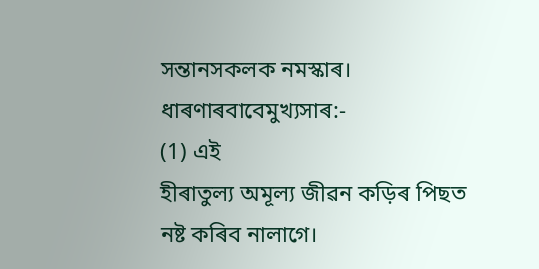সন্তানসকলক নমস্কাৰ।
ধাৰণাৰবাবেমুখ্যসাৰ:-
(1) এই
হীৰাতুল্য অমূল্য জীৱন কড়িৰ পিছত নষ্ট কৰিব নালাগে।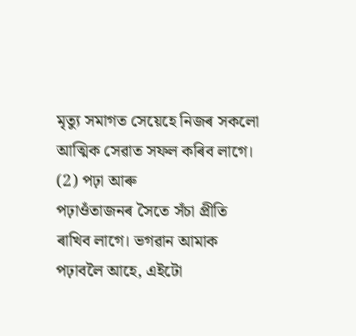মৃত্যু সমাগত সেয়েহে নিজৰ সকলো
আত্মিক সেৱাত সফল কৰিব লাগে।
(2) পঢ়া আৰু
পঢ়াওঁতাজনৰ সৈতে সঁচা প্ৰীতি ৰাখিব লাগে। ভগৱান আমাক পঢ়াবলৈ আহে, এইটো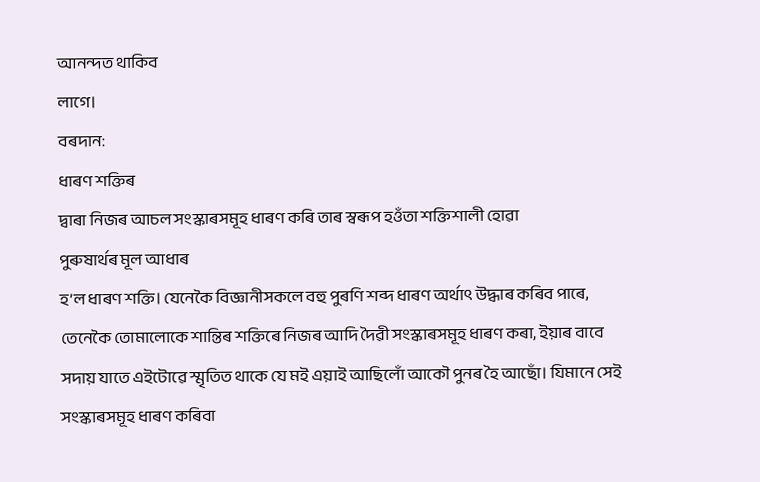আনন্দত থাকিব
লাগে।
বৰদান:
ধাৰণ শক্তিৰ
দ্বাৰা নিজৰ আচল সংস্কাৰসমূহ ধাৰণ কৰি তাৰ স্বৰূপ হওঁতা শক্তিশালী হোৱা
পুৰুষাৰ্থৰ মূল আধাৰ
হ’ল ধাৰণ শক্তি। যেনেকৈ বিজ্ঞানীসকলে বহু পুৰণি শব্দ ধাৰণ অৰ্থাৎ উদ্ধাৰ কৰিব পাৰে,
তেনেকৈ তোমালোকে শান্তিৰ শক্তিৰে নিজৰ আদি দৈৱী সংস্কাৰসমূহ ধাৰণ কৰা, ইয়াৰ বাবে
সদায় যাতে এইটোৱে স্মৃতিত থাকে যে মই এয়াই আছিলোঁ আকৌ পুনৰ হৈ আছোঁ। যিমানে সেই
সংস্কাৰসমূহ ধাৰণ কৰিবা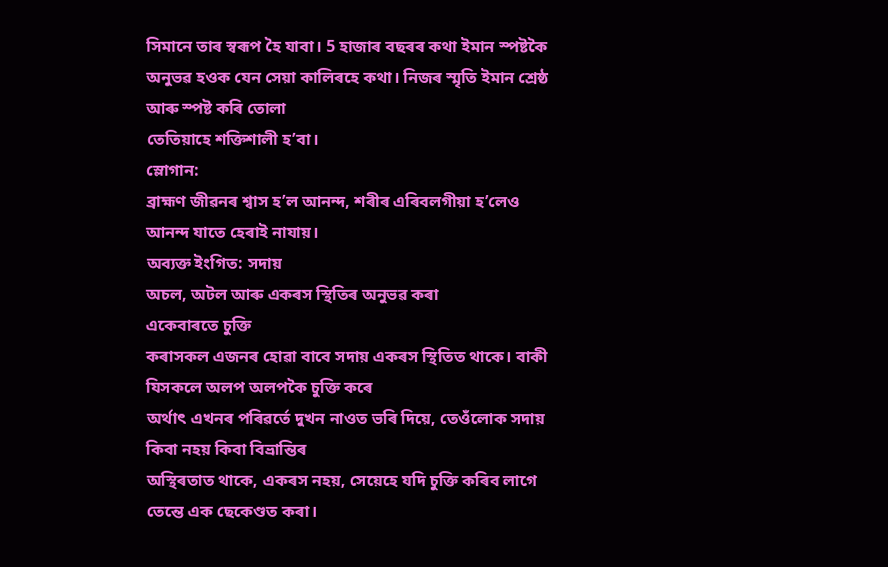সিমানে তাৰ স্বৰূপ হৈ যাবা। 5 হাজাৰ বছৰৰ কথা ইমান স্পষ্টকৈ
অনুভৱ হওক যেন সেয়া কালিৰহে কথা। নিজৰ স্মৃতি ইমান শ্ৰেষ্ঠ আৰু স্পষ্ট কৰি তোলা
তেতিয়াহে শক্তিশালী হ’বা।
স্লোগান:
ব্ৰাহ্মণ জীৱনৰ শ্বাস হ’ল আনন্দ, শৰীৰ এৰিবলগীয়া হ’লেও আনন্দ যাতে হেৰাই নাযায়।
অব্যক্ত ইংগিত: সদায়
অচল, অটল আৰু একৰস স্থিতিৰ অনুভৱ কৰা
একেবাৰতে চুক্তি
কৰাসকল এজনৰ হোৱা বাবে সদায় একৰস স্থিতিত থাকে। বাকী যিসকলে অলপ অলপকৈ চুক্তি কৰে
অৰ্থাৎ এখনৰ পৰিৱৰ্তে দুখন নাওত ভৰি দিয়ে, তেওঁলোক সদায় কিবা নহয় কিবা বিভ্ৰান্তিৰ
অস্থিৰতাত থাকে, একৰস নহয়, সেয়েহে যদি চুক্তি কৰিব লাগে তেন্তে এক ছেকেণ্ডত কৰা।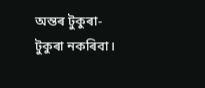অন্তৰ টুকুৰা-টুকুৰা নকৰিবা।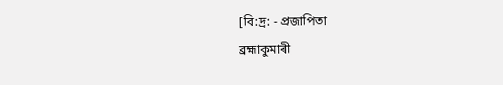[বি:দ্ৰ: - প্ৰজাপিতা
ব্ৰহ্মাকুমাৰী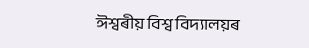ঈশ্বৰীয় বিশ্ব বিদ্যালয়ৰ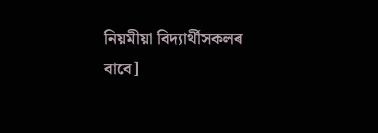নিয়মীয়া বিদ্যাৰ্থীসকলৰ বাবে]